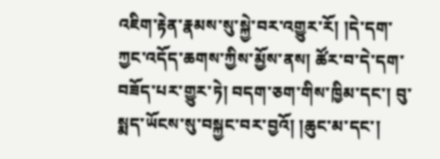འཇིག་རྟེན་རྣམས་སུ་སྐྱེ་བར་འགྱུར་རོ། །དེ་དག་ཀྱང་འདོད་ཆགས་ཀྱིས་མྱོས་ནས། ཚོར་བ་དེ་དག་བཟོད་པར་གྱུར་ཏེ། བདག་ཅག་གིས་ཁྱིམ་དང་། བུ་སྨད་ཡོངས་སུ་བསྐྱང་བར་བྱའོ། །ཆུང་མ་དང་།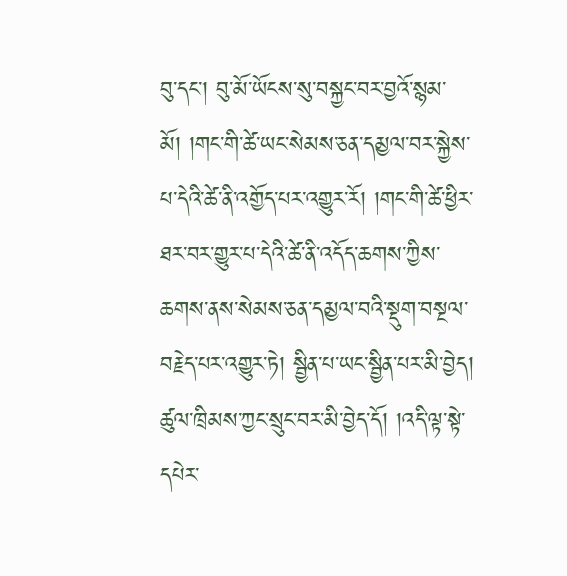བུ་དང་། བུ་མོ་ཡོངས་སུ་བསྐྱང་བར་བྱའོ་སྙམ་མོ། །གང་གི་ཚེ་ཡང་སེམས་ཅན་དམྱལ་བར་སྐྱེས་པ་དེའི་ཚེ་ནི་འགྱོད་པར་འགྱུར་རོ། །གང་གི་ཚེ་ཕྱིར་ཐར་བར་གྱུར་པ་དེའི་ཚེ་ནི་འདོད་ཆགས་ཀྱིས་ཆགས་ནས་སེམས་ཅན་དམྱལ་བའི་སྡུག་བསྔལ་བརྗེད་པར་འགྱུར་ཏེ། སྦྱིན་པ་ཡང་སྦྱིན་པར་མི་བྱེད། ཚུལ་ཁྲིམས་ཀྱང་སྲུང་བར་མི་བྱེད་དོ། །འདི་ལྟ་སྟེ་དཔེར་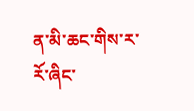ན་མི་ཆང་གིས་ར་རོ་ཞིང་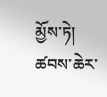མྱོས་ཏེ། ཚབས་ཆེར་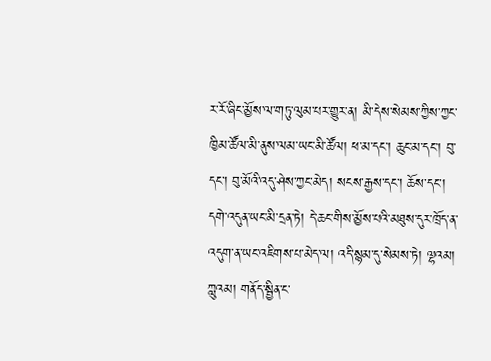ར་རོ་ཞིང་མྱོས་ལ་གཏུ་ལུམ་པར་གྱུར་ན། མི་དེས་སེམས་ཀྱིས་ཀྱང་ཁྱིམ་ཚོལ་མི་ནུས་ལམ་ཡང་མི་ཚོལ། ཕ་མ་དང་། ཆུང་མ་དང་། བུ་དང་། བུ་མོའི་འདུ་ཤེས་ཀྱང་མེད། སངས་རྒྱས་དང་། ཆོས་དང་། དགེ་འདུན་ཡང་མི་དྲན་ཏེ། དེ་ཆང་གིས་མྱོས་པའི་མཐུས་དུར་ཁྲོད་ན་འདུག་ན་ཡང་འཇིགས་པ་མེད་ལ། འདི་སྙམ་དུ་སེམས་ཏེ། ལྷའམ། ཀླུའམ། གནོད་སྦྱིན་ང་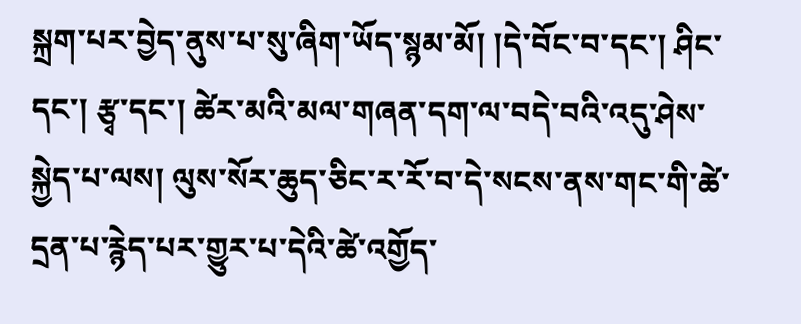སྐྲག་པར་བྱེད་ནུས་པ་སུ་ཞིག་ཡོད་སྙམ་མོ། །དེ་བོང་བ་དང་། ཤིང་དང་། རྩྭ་དང་། ཚེར་མའི་མལ་གཞན་དག་ལ་བདེ་བའི་འདུ་ཤེས་སྐྱེད་པ་ལས། ལུས་སོར་ཆུད་ཅིང་ར་རོ་བ་དེ་སངས་ནས་གང་གི་ཚེ་དྲན་པ་རྙེད་པར་གྱུར་པ་དེའི་ཚེ་འགྱོད་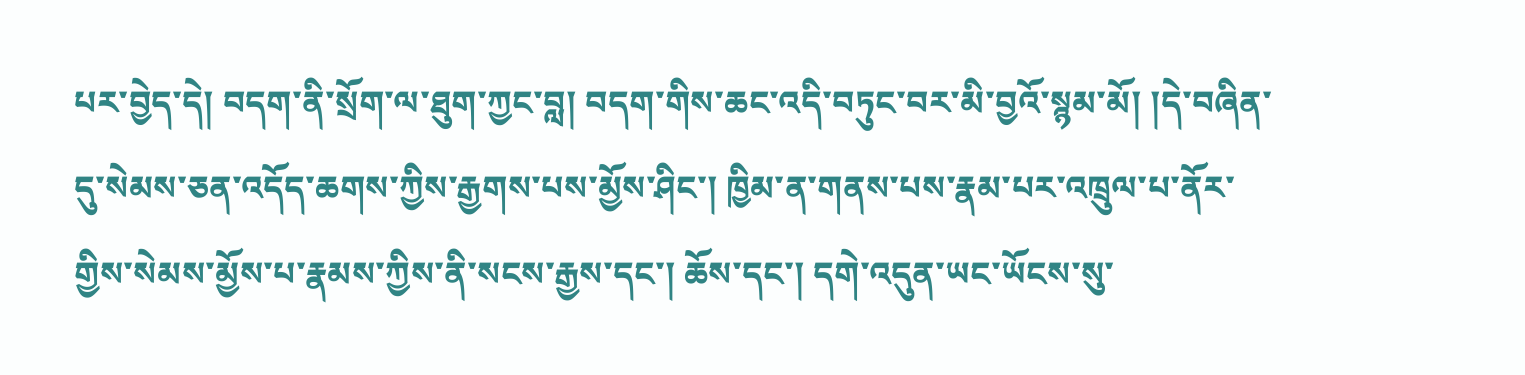པར་བྱེད་དེ། བདག་ནི་སྲོག་ལ་ཐུག་ཀྱང་བླ། བདག་གིས་ཆང་འདི་བཏུང་བར་མི་བྱའོ་སྙམ་མོ། །དེ་བཞིན་དུ་སེམས་ཅན་འདོད་ཆགས་ཀྱིས་རྒྱགས་པས་མྱོས་ཤིང་། ཁྱིམ་ན་གནས་པས་རྣམ་པར་འཁྲུལ་པ་ནོར་གྱིས་སེམས་མྱོས་པ་རྣམས་ཀྱིས་ནི་སངས་རྒྱས་དང་། ཆོས་དང་། དགེ་འདུན་ཡང་ཡོངས་སུ་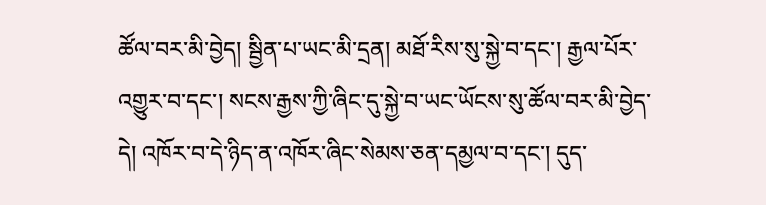ཚོལ་བར་མི་བྱེད། སྦྱིན་པ་ཡང་མི་དྲན། མཐོ་རིས་སུ་སྐྱེ་བ་དང་། རྒྱལ་པོར་འགྱུར་བ་དང་། སངས་རྒྱས་ཀྱི་ཞིང་དུ་སྐྱེ་བ་ཡང་ཡོངས་སུ་ཚོལ་བར་མི་བྱེད་དེ། འཁོར་བ་དེ་ཉིད་ན་འཁོར་ཞིང་སེམས་ཅན་དམྱལ་བ་དང་། དུད་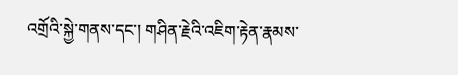འགྲོའི་སྐྱེ་གནས་དང་། གཤིན་རྗེའི་འཇིག་རྟེན་རྣམས་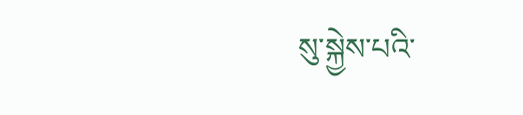སུ་སྐྱེས་པའི་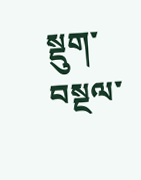སྡུག་བསྔལ་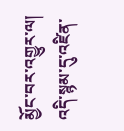མྱོང་བར་འགྱུར་ལ། འདི་སྙམ་དུ་འཛིན་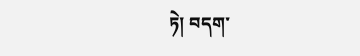ཏེ། བདག་